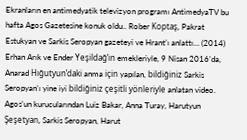Ekranların en antimedyatik televizyon programı AntimedyaTV bu hafta Agos Gazetesine konuk oldu.. Rober Koptaş, Pakrat Estukyan ve Sarkis Seropyan gazeteyi ve Hrant’ı anlattı… (2014)
Erhan Arık ve Ender Yeşildağ’ın emekleriyle, 9 Nisan 2016’da, Anarad Hığutyun’daki anma için yapılan, bildiğiniz Sarkis Seropyan’ı yine iyi bildiğiniz çeşitli yönleriyle anlatan video.
Agos’un kurucularından Luiz Bakar, Anna Turay, Harutyun Şeşetyan, Sarkis Seropyan, Harut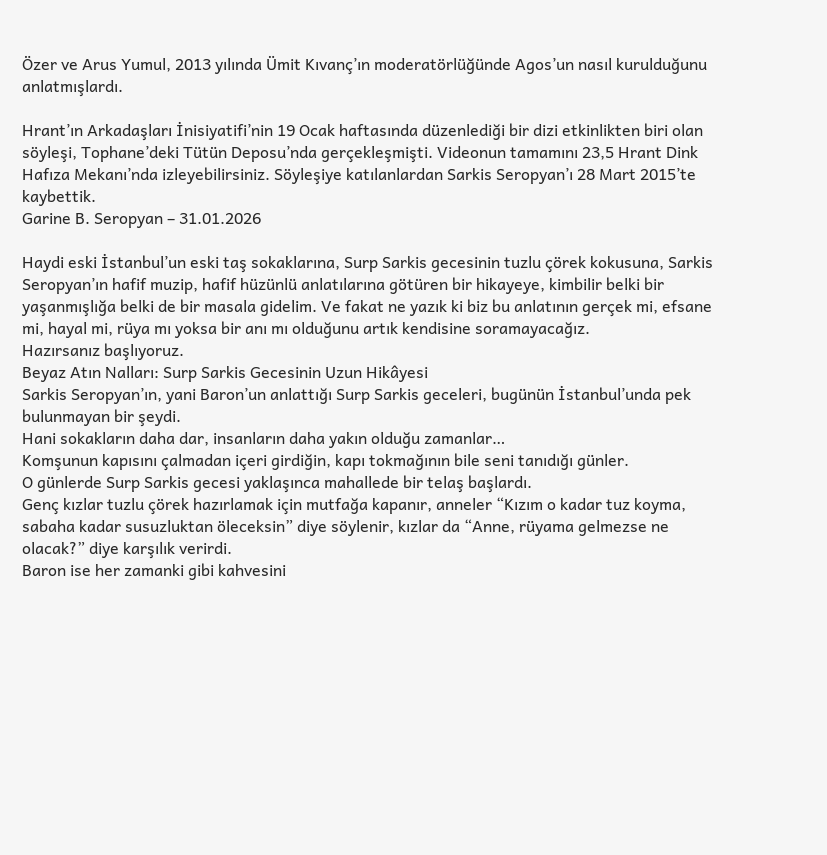Özer ve Arus Yumul, 2013 yılında Ümit Kıvanç’ın moderatörlüğünde Agos’un nasıl kurulduğunu anlatmışlardı.

Hrant’ın Arkadaşları İnisiyatifi’nin 19 Ocak haftasında düzenlediği bir dizi etkinlikten biri olan söyleşi, Tophane’deki Tütün Deposu’nda gerçekleşmişti. Videonun tamamını 23,5 Hrant Dink Hafıza Mekanı’nda izleyebilirsiniz. Söyleşiye katılanlardan Sarkis Seropyan’ı 28 Mart 2015’te kaybettik.
Garine B. Seropyan – 31.01.2026

Haydi eski İstanbul’un eski taş sokaklarına, Surp Sarkis gecesinin tuzlu çörek kokusuna, Sarkis Seropyan’ın hafif muzip, hafif hüzünlü anlatılarına götüren bir hikayeye, kimbilir belki bir yaşanmışlığa belki de bir masala gidelim. Ve fakat ne yazık ki biz bu anlatının gerçek mi, efsane mi, hayal mi, rüya mı yoksa bir anı mı olduğunu artık kendisine soramayacağız.
Hazırsanız başlıyoruz.
Beyaz Atın Nalları: Surp Sarkis Gecesinin Uzun Hikâyesi
Sarkis Seropyan’ın, yani Baron’un anlattığı Surp Sarkis geceleri, bugünün İstanbul’unda pek bulunmayan bir şeydi.
Hani sokakların daha dar, insanların daha yakın olduğu zamanlar…
Komşunun kapısını çalmadan içeri girdiğin, kapı tokmağının bile seni tanıdığı günler.
O günlerde Surp Sarkis gecesi yaklaşınca mahallede bir telaş başlardı.
Genç kızlar tuzlu çörek hazırlamak için mutfağa kapanır, anneler “Kızım o kadar tuz koyma, sabaha kadar susuzluktan öleceksin” diye söylenir, kızlar da “Anne, rüyama gelmezse ne olacak?” diye karşılık verirdi.
Baron ise her zamanki gibi kahvesini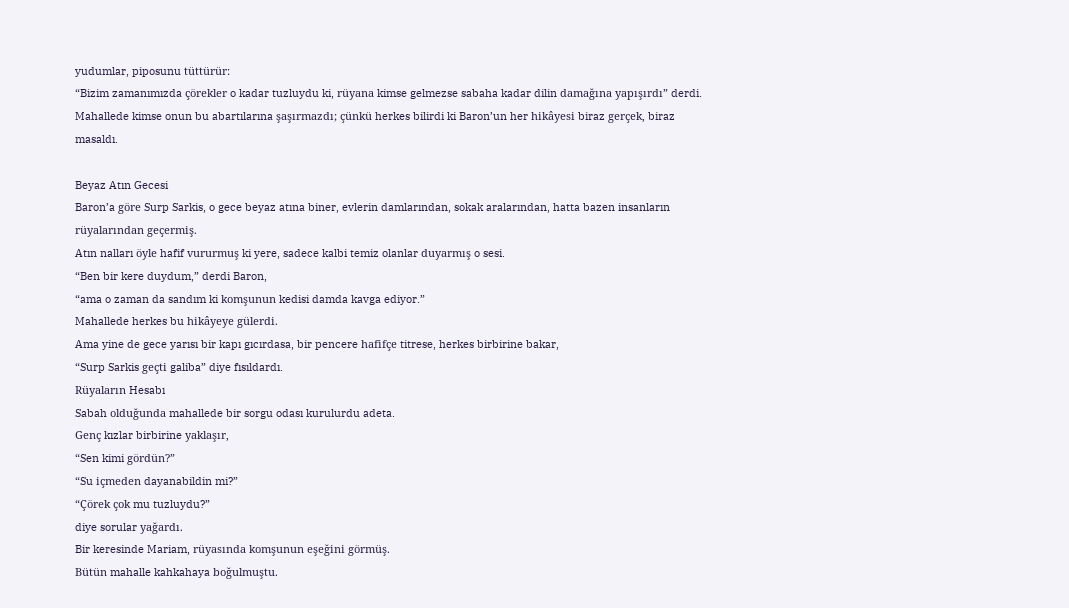yudumlar, piposunu tüttürür:
“Bizim zamanımızda çörekler o kadar tuzluydu ki, rüyana kimse gelmezse sabaha kadar dilin damağına yapışırdı” derdi.
Mahallede kimse onun bu abartılarına şaşırmazdı; çünkü herkes bilirdi ki Baron’un her hikâyesi biraz gerçek, biraz masaldı.

Beyaz Atın Gecesi
Baron’a göre Surp Sarkis, o gece beyaz atına biner, evlerin damlarından, sokak aralarından, hatta bazen insanların rüyalarından geçermiş.
Atın nalları öyle hafif vururmuş ki yere, sadece kalbi temiz olanlar duyarmış o sesi.
“Ben bir kere duydum,” derdi Baron,
“ama o zaman da sandım ki komşunun kedisi damda kavga ediyor.”
Mahallede herkes bu hikâyeye gülerdi.
Ama yine de gece yarısı bir kapı gıcırdasa, bir pencere hafifçe titrese, herkes birbirine bakar,
“Surp Sarkis geçti galiba” diye fısıldardı.
Rüyaların Hesabı
Sabah olduğunda mahallede bir sorgu odası kurulurdu adeta.
Genç kızlar birbirine yaklaşır,
“Sen kimi gördün?”
“Su içmeden dayanabildin mi?”
“Çörek çok mu tuzluydu?”
diye sorular yağardı.
Bir keresinde Mariam, rüyasında komşunun eşeğini görmüş.
Bütün mahalle kahkahaya boğulmuştu.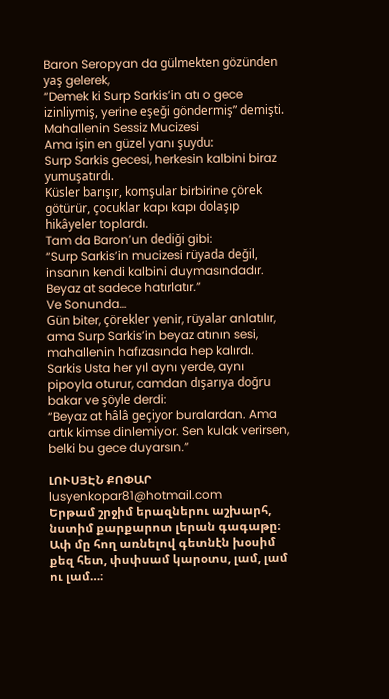Baron Seropyan da gülmekten gözünden yaş gelerek,
“Demek ki Surp Sarkis’in atı o gece izinliymiş, yerine eşeği göndermiş” demişti.
Mahallenin Sessiz Mucizesi
Ama işin en güzel yanı şuydu:
Surp Sarkis gecesi, herkesin kalbini biraz yumuşatırdı.
Küsler barışır, komşular birbirine çörek götürür, çocuklar kapı kapı dolaşıp hikâyeler toplardı.
Tam da Baron’un dediği gibi:
“Surp Sarkis’in mucizesi rüyada değil, insanın kendi kalbini duymasındadır. Beyaz at sadece hatırlatır.”
Ve Sonunda…
Gün biter, çörekler yenir, rüyalar anlatılır, ama Surp Sarkis’in beyaz atının sesi, mahallenin hafızasında hep kalırdı.
Sarkis Usta her yıl aynı yerde, aynı pipoyla oturur, camdan dışarıya doğru bakar ve şöyle derdi:
“Beyaz at hâlâ geçiyor buralardan. Ama artık kimse dinlemiyor. Sen kulak verirsen, belki bu gece duyarsın.”

ԼՈՒՍՅԷՆ ՔՈՓԱՐ
lusyenkopar81@hotmail.com
Երթամ շրջիմ երազներու աշխարհ, նստիմ քարքարոտ լերան գագաթը։ Ափ մը հող առնելով գետնէն խօսիմ քեզ հետ, փսփսամ կարօտս, լամ, լամ ու լամ…։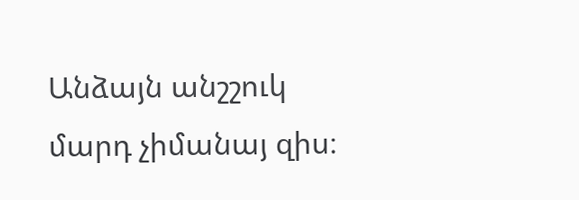Անձայն անշշուկ մարդ չիմանայ զիս։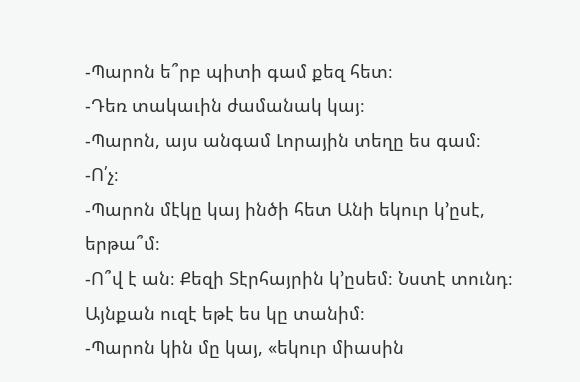-Պարոն ե՞րբ պիտի գամ քեզ հետ։
-Դեռ տակաւին ժամանակ կայ։
-Պարոն, այս անգամ Լորային տեղը ես գամ։
-Ո՛չ։
-Պարոն մէկը կայ ինծի հետ Անի եկուր կ՚ըսէ, երթա՞մ։
-Ո՞վ է ան։ Քեզի Տէրհայրին կ՚ըսեմ։ Նստէ տունդ։ Այնքան ուզէ եթէ ես կը տանիմ։
-Պարոն կին մը կայ, «եկուր միասին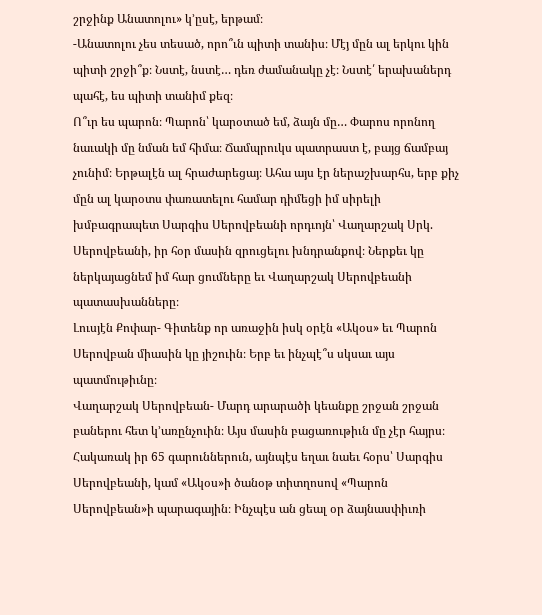շրջինք Անատոլու» կ՚ըսէ, երթամ։
-Անատոլու չես տեսած, որո՞ւն պիտի տանիս։ Մէյ մըն ալ երկու կին պիտի շրջի՞ք։ Նստէ, նստէ… դեռ ժամանակը չէ։ Նստէ՛ երախաներդ պահէ, ես պիտի տանիմ քեզ։
Ո՞ւր ես պարոն։ Պարոն՝ կարօտած եմ, ձայն մը… Փարոս որոնող նաւակի մը նման եմ հիմա։ Ճամպրուկս պատրաստ է, բայց ճամբայ չունիմ։ Երթալէն ալ հրաժարեցայ։ Ահա այս էր ներաշխարհս, երբ քիչ մըն ալ կարօտս փառատելու համար դիմեցի իմ սիրելի խմբագրապետ Սարգիս Սերովբեանի որդւոյն՝ Վաղարշակ Սրկ. Սերովբեանի, իր հօր մասին զրուցելու խնդրանքով։ Ներքեւ կը ներկայացնեմ իմ հար ցումները եւ Վաղարշակ Սերովբեանի պատասխանները։
Լուսյէն Քոփար- Գիտենք որ առաջին իսկ օրէն «Ակօս» եւ Պարոն Սերովբան միասին կը յիշուին։ Երբ եւ ինչպէ՞ս սկսաւ այս պատմութիւնը։
Վաղարշակ Սերովբեան- Մարդ արարածի կեանքը շրջան շրջան բաներու հետ կ՚առընչուին։ Այս մասին բացառութիւն մը չէր հայրս։ Հակառակ իր 65 գարուններուն, այնպէս եղաւ նաեւ հօրս՝ Սարգիս Սերովբեանի, կամ «Ակօս»ի ծանօթ տիտղոսով «Պարոն Սերովբեան»ի պարագային։ Ինչպէս ան ցեալ օր ձայնասփիւռի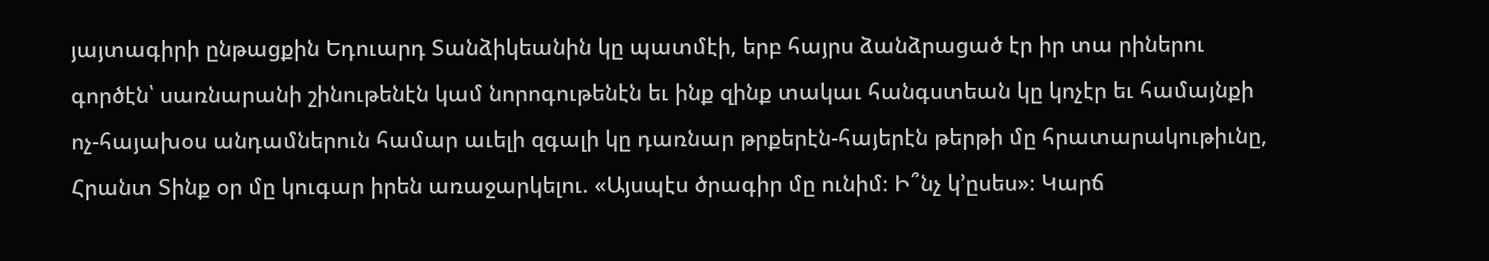յայտագիրի ընթացքին Եդուարդ Տանձիկեանին կը պատմէի, երբ հայրս ձանձրացած էր իր տա րիներու գործէն՝ սառնարանի շինութենէն կամ նորոգութենէն եւ ինք զինք տակաւ հանգստեան կը կոչէր եւ համայնքի ոչ-հայախօս անդամներուն համար աւելի զգալի կը դառնար թրքերէն-հայերէն թերթի մը հրատարակութիւնը, Հրանտ Տինք օր մը կուգար իրեն առաջարկելու. «Այսպէս ծրագիր մը ունիմ։ Ի՞նչ կ՚ըսես»։ Կարճ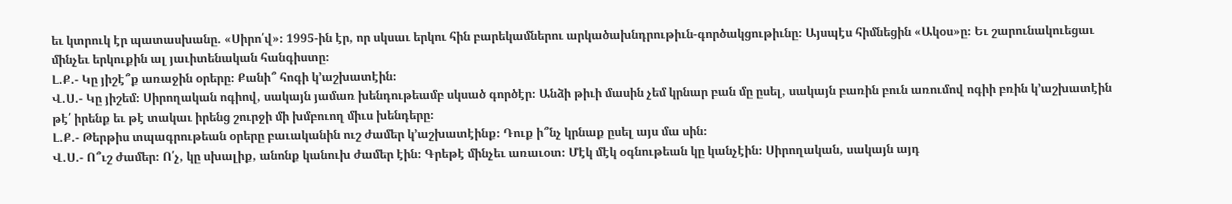եւ կտրուկ էր պատասխանը. «Սիրո՛վ»։ 1995-ին էր, որ սկսաւ երկու հին բարեկամներու արկածախնդրութիւն-գործակցութիւնը։ Այսպէս հիմնեցին «Ակօս»ը։ Եւ շարունակուեցաւ մինչեւ երկուքին ալ յաւիտենական հանգիստը։
Լ.Ք.- Կը յիշէ՞ք առաջին օրերը։ Քանի՞ հոգի կ՚աշխատէին։
Վ.Ս.- Կը յիշեմ։ Սիրողական ոգիով, սակայն յամառ խենդութեամբ սկսած գործէր։ Անձի թիւի մասին չեմ կրնար բան մը ըսել, սակայն բառին բուն առումով ոգիի բռին կ՚աշխատէին թէ՛ իրենք եւ թէ տակաւ իրենց շուրջի մի խմբուող միւս խենդերը։
Լ.Ք.- Թերթիս տպագրութեան օրերը բաւականին ուշ ժամեր կ՚աշխատէինք։ Դուք ի՞նչ կրնաք ըսել այս մա սին։
Վ.Ս.- Ո՞ւշ ժամեր։ Ո՛չ, կը սխալիք, անոնք կանուխ ժամեր էին։ Գրեթէ մինչեւ առաւօտ։ Մէկ մէկ օգնութեան կը կանչէին։ Սիրողական, սակայն այդ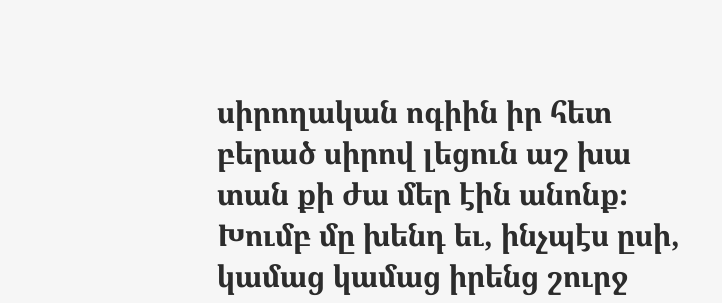սիրողական ոգիին իր հետ բերած սիրով լեցուն աշ խա տան քի ժա մեր էին անոնք։ Խումբ մը խենդ եւ, ինչպէս ըսի, կամաց կամաց իրենց շուրջ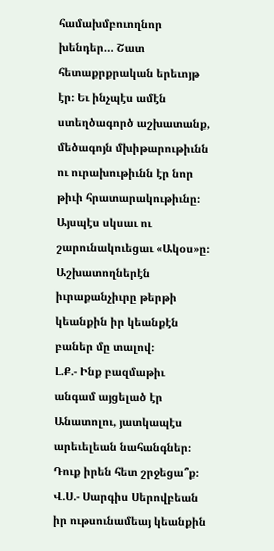համախմբուողնոր խենդեր… Շատ հետաքրքրական երեւոյթ էր։ Եւ ինչպէս ամէն ստեղծագործ աշխատանք, մեծագոյն մխիթարութիւնն ու ուրախութիւնն էր նոր թիւի հրատարակութիւնը։ Այսպէս սկսաւ ու շարունակուեցաւ «Ակօս»ը։ Աշխատողներէն իւրաքանչիւրը թերթի կեանքին իր կեանքէն բաներ մը տալով։
Լ.Ք.- Ինք բազմաթիւ անգամ այցելած էր Անատոլու, յատկապէս արեւելեան նահանգներ։ Դուք իրեն հետ շրջեցա՞ք։
Վ.Ս.- Սարգիս Սերովբեան իր ութսունամեայ կեանքին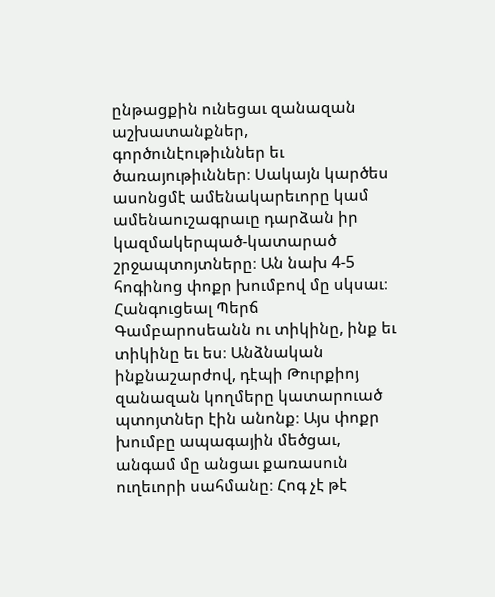ընթացքին ունեցաւ զանազան աշխատանքներ, գործունէութիւններ եւ ծառայութիւններ։ Սակայն կարծես ասոնցմէ ամենակարեւորը կամ ամենաուշագրաւը դարձան իր կազմակերպած-կատարած շրջապտոյտները։ Ան նախ 4-5 հոգինոց փոքր խումբով մը սկսաւ։ Հանգուցեալ Պերճ Գամբարոսեանն ու տիկինը, ինք եւ տիկինը եւ ես։ Անձնական ինքնաշարժով, դէպի Թուրքիոյ զանազան կողմերը կատարուած պտոյտներ էին անոնք։ Այս փոքր խումբը ապագային մեծցաւ, անգամ մը անցաւ քառասուն ուղեւորի սահմանը։ Հոգ չէ թէ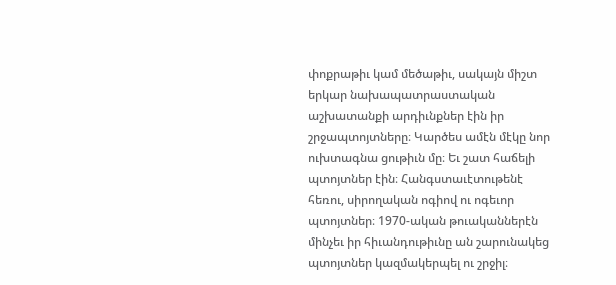փոքրաթիւ կամ մեծաթիւ, սակայն միշտ երկար նախապատրաստական աշխատանքի արդիւնքներ էին իր շրջապտոյտները։ Կարծես ամէն մէկը նոր ուխտագնա ցութիւն մը։ Եւ շատ հաճելի պտոյտներ էին։ Հանգստաւէտութենէ հեռու, սիրողական ոգիով ու ոգեւոր պտոյտներ։ 1970-ական թուականներէն մինչեւ իր հիւանդութիւնը ան շարունակեց պտոյտներ կազմակերպել ու շրջիլ։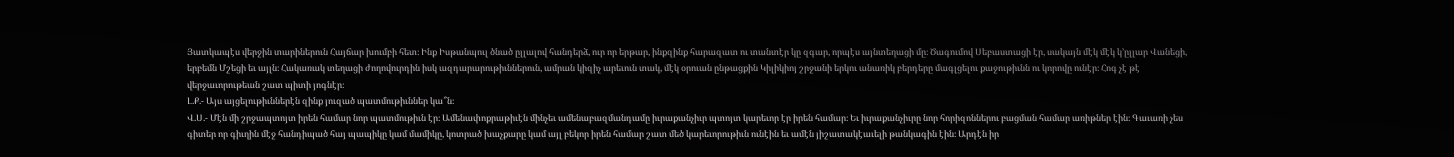Յատկապէս վերջին տարիներուն Հայճար խումբի հետ։ Ինք Իսթանպուլ ծնած ըլլալով հանդերձ, ուր որ երթար, ինքզինք հարազատ ու տանտէր կը զգար, որպէս այնտեղացի մը։ Ծագումով Սեբաստացի էր, սակայն մէկ մէկ կ՚ըլլար Վանեցի, երբեմն Մշեցի եւ այլն։ Հակառակ տեղացի ժողովուրդին իսկ ազդարարութիւններուն, ամրան կիզիչ արեւուն տակ, մէկ օրուան ընթացքին Կիլիկիոյ շրջանի երկու անառիկ բերդերը մագլցելու քաջութիւնն ու կորովը ունէր։ Հոգ չէ թէ վերջաւորութեան շատ պիտի յոգնէր։
Լ.Ք.- Այս այցելութիւններէն զինք յուզած պատմութիւններ կա՞ն։
Վ.Ս.- Մէն մի շրջապտոյտ իրեն համար նոր պատմութիւն էր։ Ամենափոքրաթիւէն մինչեւ ամենաբազմանդամը իւրաքանչիւր պտոյտ կարեւոր էր իրեն համար։ Եւ իւրաքանչիւրը նոր հորիզոններու բացման համար առիթներ էին։ Գաւառի չես գիտեր որ գիւղին մէջ հանդիպած հայ պապիկը կամ մամիկը, կոտրած խաչքարը կամ այլ բեկոր իրեն համար շատ մեծ կարեւորութիւն ունէին եւ ամէն յիշատակէաւելի թանկագին էին։ Արդէն իր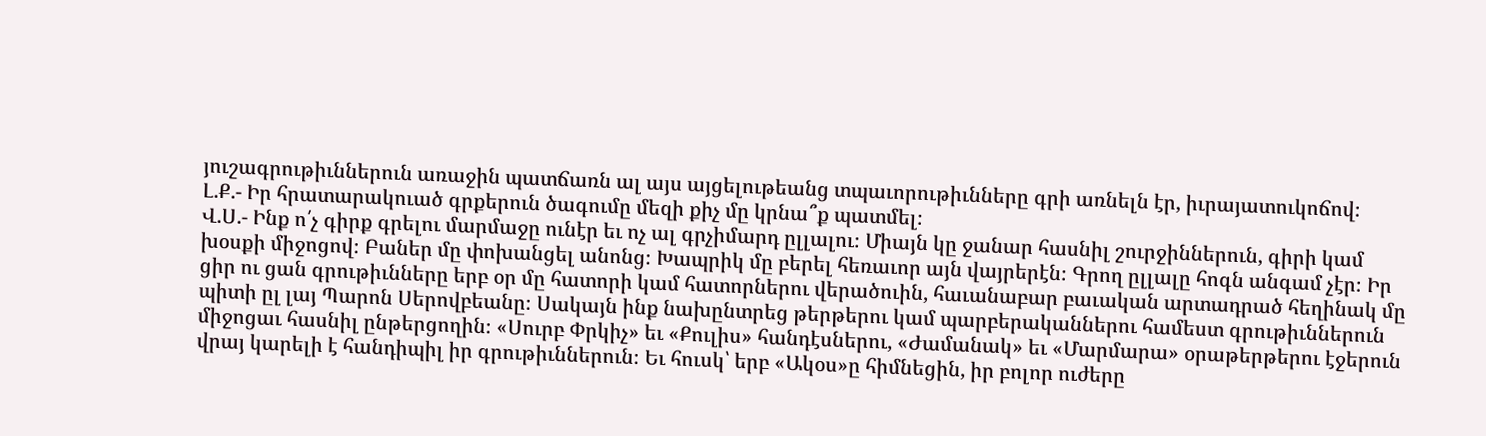յուշագրութիւններուն առաջին պատճառն ալ այս այցելութեանց տպաւորութիւնները գրի առնելն էր, իւրայատուկոճով։
Լ.Ք.- Իր հրատարակուած գրքերուն ծագումը մեզի քիչ մը կրնա՞ք պատմել։
Վ.Ս.- Ինք ո՛չ գիրք գրելու մարմաջը ունէր եւ ոչ ալ գրչիմարդ ըլլալու։ Միայն կը ջանար հասնիլ շուրջիններուն, գիրի կամ խօսքի միջոցով։ Բաներ մը փոխանցել անոնց։ Խապրիկ մը բերել հեռաւոր այն վայրերէն։ Գրող ըլլալը հոգն անգամ չէր։ Իր ցիր ու ցան գրութիւնները երբ օր մը հատորի կամ հատորներու վերածուին, հաւանաբար բաւական արտադրած հեղինակ մը պիտի ըլ լայ Պարոն Սերովբեանը։ Սակայն ինք նախընտրեց թերթերու կամ պարբերականներու համեստ գրութիւններուն միջոցաւ հասնիլ ընթերցողին։ «Սուրբ Փրկիչ» եւ «Քուլիս» հանդէսներու, «Ժամանակ» եւ «Մարմարա» օրաթերթերու էջերուն վրայ կարելի է հանդիպիլ իր գրութիւններուն։ Եւ հուսկ՝ երբ «Ակօս»ը հիմնեցին, իր բոլոր ուժերը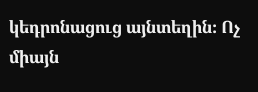կեդրոնացուց այնտեղին։ Ոչ միայն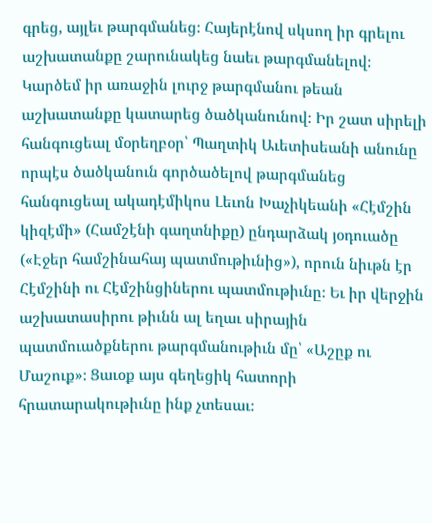գրեց, այլեւ թարգմանեց։ Հայերէնով սկսող իր գրելու աշխատանքը շարունակեց նաեւ թարգմանելով։ Կարծեմ իր առաջին լուրջ թարգմանու թեան աշխատանքը կատարեց ծածկանունով։ Իր շատ սիրելի հանգուցեալ մօրեղբօր՝ Պաղտիկ Աւետիսեանի անունը որպէս ծածկանուն գործածելով թարգմանեց հանգուցեալ ակադէմիկոս Լեւոն Խաչիկեանի «Հէմշին կիզէմի» (Համշէնի գաղտնիքը) ընդարձակ յօդուածը («Էջեր համշինահայ պատմութիւնից»), որուն նիւթն էր Հէմշինի ու Հէմշինցիներու պատմութիւնը։ Եւ իր վերջին աշխատասիրու թիւնն ալ եղաւ սիրային պատմուածքներու թարգմանութիւն մը՝ «Աշըք ու Մաշուք»։ Ցաւօք այս գեղեցիկ հատորի հրատարակութիւնը ինք չտեսաւ։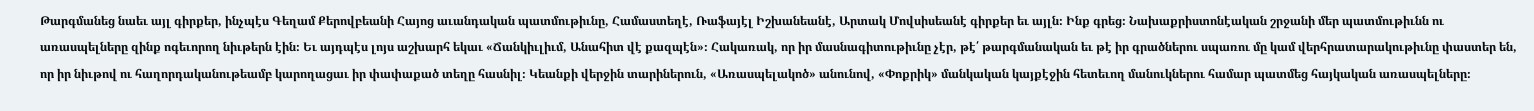Թարգմանեց նաեւ այլ գիրքեր, ինչպէս Գեղամ Քերովբեանի Հայոց աւանդական պատմութիւնը, Համաստեղէ, Ռաֆայէլ Իշխանեանէ, Արտակ Մովսիսեանէ գիրքեր եւ այլն։ Ինք գրեց։ Նախաքրիստոնէական շրջանի մեր պատմութիւնն ու առասպելները զինք ոգեւորող նիւթերն էին։ Եւ այդպէս լոյս աշխարհ եկաւ «Ճանկիւլիւմ, Անահիտ վէ քազպէն»։ Հակառակ, որ իր մասնագիտութիւնը չէր, թէ՛ թարգմանական եւ թէ իր գրածներու սպառու մը կամ վերհրատարակութիւնը փաստեր են, որ իր նիւթով ու հաղորդականութեամբ կարողացաւ իր փափաքած տեղը հասնիլ։ Կեանքի վերջին տարիներուն, «Առասպելակոծ» անունով, «Փոքրիկ» մանկական կայքէջին հետեւող մանուկներու համար պատմեց հայկական առասպելները։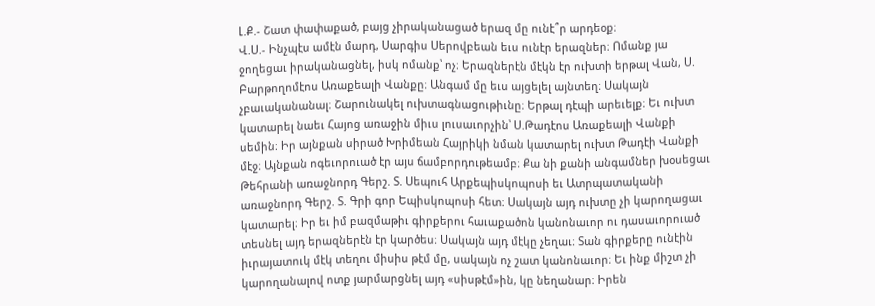Լ.Ք.- Շատ փափաքած, բայց չիրականացած երազ մը ունէ՞ր արդեօք։
Վ.Ս.- Ինչպէս ամէն մարդ, Սարգիս Սերովբեան եւս ունէր երազներ։ Ոմանք յա ջողեցաւ իրականացնել, իսկ ոմանք՝ ոչ։ Երազներէն մէկն էր ուխտի երթալ Վան, Ս. Բարթողոմէոս Առաքեալի Վանքը։ Անգամ մը եւս այցելել այնտեղ։ Սակայն չբաւականանալ։ Շարունակել ուխտագնացութիւնը։ Երթալ դէպի արեւելք։ Եւ ուխտ կատարել նաեւ Հայոց առաջին միւս լուսաւորչին՝ Ս.Թադէոս Առաքեալի Վանքի սեմին։ Իր այնքան սիրած Խրիմեան Հայրիկի նման կատարել ուխտ Թադէի Վանքի մէջ։ Այնքան ոգեւորուած էր այս ճամբորդութեամբ։ Քա նի քանի անգամներ խօսեցաւ Թեհրանի առաջնորդ Գերշ. Տ. Սեպուհ Արքեպիսկոպոսի եւ Ատրպատականի առաջնորդ Գերշ. Տ. Գրի գոր Եպիսկոպոսի հետ։ Սակայն այդ ուխտը չի կարողացաւ կատարել։ Իր եւ իմ բազմաթիւ գիրքերու հաւաքածոն կանոնաւոր ու դասաւորուած տեսնել այդ երազներէն էր կարծես։ Սակայն այդ մէկը չեղաւ։ Տան գիրքերը ունէին իւրայատուկ մէկ տեղու միսիս թէմ մը, սակայն ոչ շատ կանոնաւոր։ Եւ ինք միշտ չի կարողանալով ոտք յարմարցնել այդ «սիսթէմ»ին, կը նեղանար։ Իրեն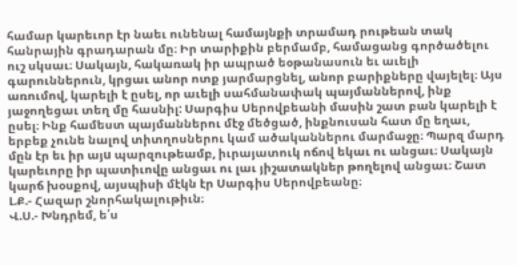համար կարեւոր էր նաեւ ունենալ համայնքի տրամադ րութեան տակ հանրային գրադարան մը։ Իր տարիքին բերմամբ, համացանց գործածելու ուշ սկսաւ։ Սակայն, հակառակ իր ապրած եօթանասուն եւ աւելի գարուններուն, կրցաւ անոր ոտք յարմարցնել, անոր բարիքները վայելել։ Այս առումով, կարելի է ըսել, որ աւելի սահմանափակ պայմաններով, ինք յաջողեցաւ տեղ մը հասնիլ: Սարգիս Սերովբեանի մասին շատ բան կարելի է ըսել։ Ինք համեստ պայմաններու մէջ մեծցած, ինքնուսան հատ մը եղաւ, երբեք չունե նալով տիտղոսներու կամ ածականներու մարմաջը։ Պարզ մարդ մըն էր եւ իր այu պարզութեամբ, իւրայատուկ ոճով եկաւ ու անցաւ։ Սակայն կարեւորը իր պատիւովը անցաւ ու լաւ յիշատակներ թողելով անցաւ։ Շատ կարճ խօսքով, այսպիսի մէկն էր Սարգիս Սերովբեանը։
Լ.Ք.- Հազար շնորհակալութիւն։
Վ.Ս.- Խնդրեմ, ե՛ս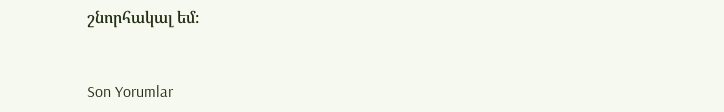շնորհակալ եմ։


Son Yorumlar